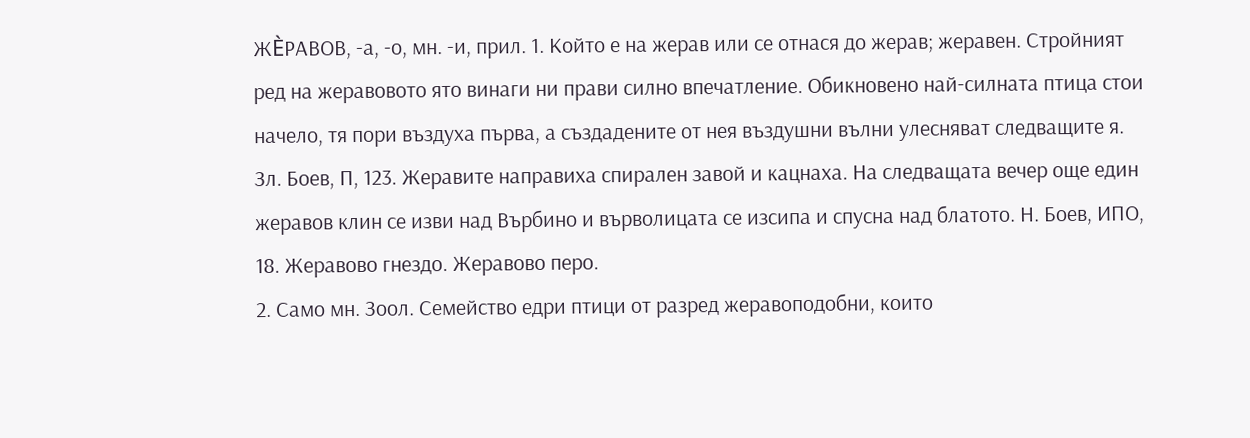ЖÈРАВОВ, -а, -о, мн. -и, прил. 1. Който е на жерав или се отнася до жерав; жеравен. Стройният ред на жеравовото ято винаги ни прави силно впечатление. Обикновено най-силната птица стои начело, тя пори въздуха първа, а създадените от нея въздушни вълни улесняват следващите я. Зл. Боев, П, 123. Жеравите направиха спирален завой и кацнаха. На следващата вечер още един жеравов клин се изви над Върбино и върволицата се изсипа и спусна над блатото. Н. Боев, ИПО, 18. Жеравово гнездо. Жеравово перо.
2. Само мн. Зоол. Семейство едри птици от разред жеравоподобни, които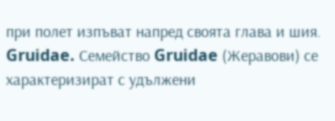при полет изпъват напред своята глава и шия. Gruidae. Семейство Gruidae (Жеравови) се характеризират с удължени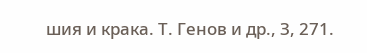шия и крака. Т. Генов и др., З, 271.